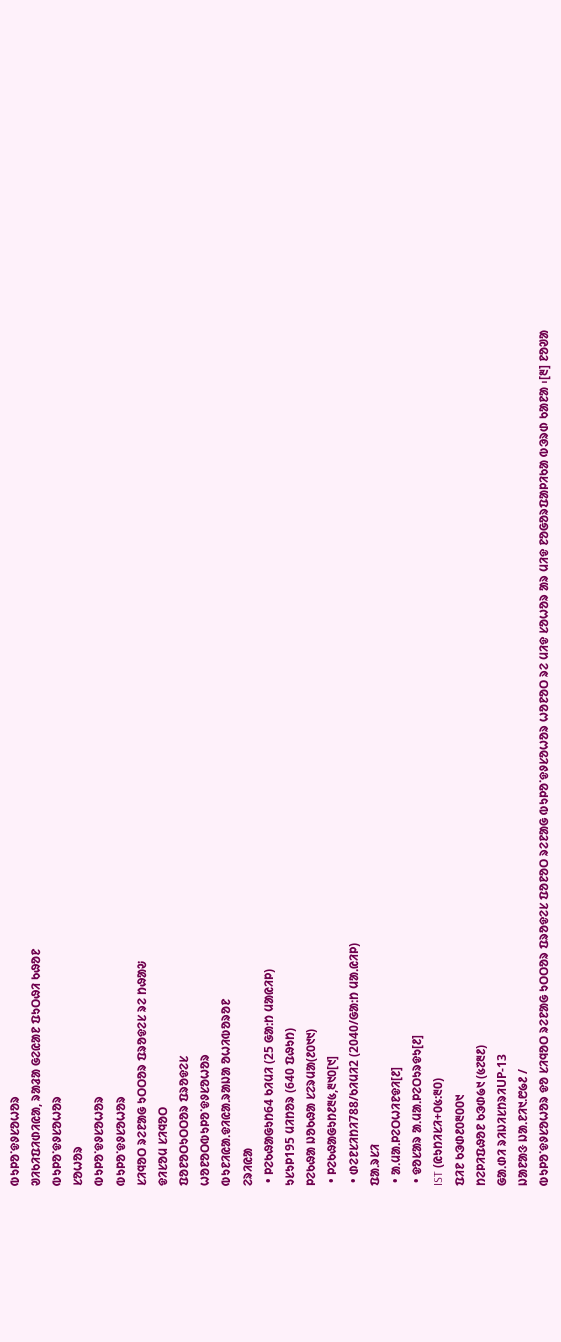ᱵᱩᱞᱚᱸᱫᱽᱥᱚᱦᱚᱨ
ᱣᱤᱠᱤᱯᱤᱰᱤᱭᱟ, ᱨᱟᱲᱟ ᱜᱮᱭᱟᱱ ᱯᱩᱛᱷᱤ ᱠᱷᱚᱱ
ᱵᱩᱞᱚᱸᱫᱽᱥᱚᱦᱚᱨ
ᱥᱚᱦᱚᱨ
ᱵᱩᱞᱚᱸᱫᱽᱥᱚᱦᱚᱨ
ᱵᱩᱞᱚᱸᱫᱽᱥᱚᱦᱚᱨ
ᱥᱤᱧᱚᱛ ᱨᱮᱱᱟᱜ ᱩᱛᱛᱚᱨ ᱯᱨᱚᱫᱮᱥ ᱨᱮ ᱴᱷᱟᱶ
ᱫᱤᱥᱚᱢ ᱥᱤᱧᱚᱛ
ᱯᱚᱱᱚᱛᱩᱛᱛᱚᱨ ᱯᱨᱚᱫᱮᱥ
ᱦᱚᱱᱚᱛᱵᱩᱞᱚᱸᱫᱽᱥᱚᱦᱚᱨ
ᱵᱩᱱᱤᱭᱟᱹᱫᱤᱭᱟᱹᱨᱟᱡᱟ ᱚᱦᱤᱵᱚᱨᱚᱱ
ᱮᱨᱤᱭᱟ
 • ᱞᱮᱠᱷᱟᱜᱩᱴ64 ᱠᱤᱢᱤ (25 ᱜᱟᱺᱴ ᱢᱟᱭᱤᱞ)
ᱩᱥᱩᱞ195 ᱢᱤᱴᱚᱨ (640 ᱯᱷᱩᱴ)
ᱞᱮᱠᱷᱟ ᱡᱚᱠᱷᱟ ᱥᱮᱨᱢᱟ(᱒᱐᱑᱑)
 • ᱞᱮᱠᱷᱟᱜᱩᱴ᱒᱓᱕,᱓᱑᱐[᱑]
 • ᱰᱮᱱᱥᱤᱴᱤ788/ᱠᱤᱢᱤ2 (2040/ᱜᱟᱺᱴ ᱢᱟᱹᱭᱤᱞ)
ᱯᱟᱹᱨᱥᱤ
 • ᱟᱹᱢᱟᱹᱞᱮᱛᱦᱤᱱᱫᱤ[᱒]
 • ᱫᱚᱥᱟᱨ ᱟᱹᱢᱟᱹᱞᱮᱛᱩᱨᱫᱩ[᱒]
IST (ᱭᱩᱴᱤᱥᱤ+᱐᱕:᱓᱐)
ᱯᱤᱱ ᱠᱳᱰ᱒᱐᱓᱐᱐᱑
ᱴᱮᱞᱤᱯᱷᱚᱱ ᱠᱳᱰ᱙᱑ (᱕᱗᱓᱒)
ᱜᱟᱹᱰᱤ ᱨᱤᱡᱤᱥᱴᱨᱤUP-13
ᱡᱟᱱᱟᱝ ᱡᱟᱹᱱᱤ᱑.᱘᱙᱒ /
ᱵᱩᱞᱚᱸᱫᱽᱥᱚᱦᱚᱨ ᱫᱚ ᱥᱤᱧᱚᱛ ᱨᱮᱱᱟᱜ ᱩᱛᱛᱚᱨ ᱯᱨᱚᱫᱮᱥ ᱯᱚᱱᱚᱛ ᱨᱮᱱᱟᱜ ᱵᱩᱞᱚᱸᱫᱽᱥᱚᱦᱚᱨ ᱦᱚᱱᱚᱛ ᱨᱮ ᱢᱤᱫ ᱥᱚᱦᱚᱨ ᱟᱨ ᱢᱤᱫ ᱱᱚᱜᱚᱨᱯᱟᱞᱤᱠᱟ ᱵᱳᱨᱰ ᱠᱟᱱᱟ ᱾[᱓] ᱱᱚᱣᱟ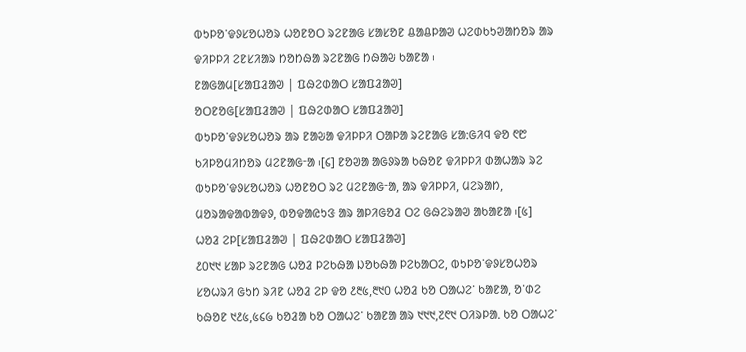ᱵᱩᱞᱚᱸᱫᱽᱥᱚᱦᱚᱨ ᱦᱚᱱᱚᱛ ᱨᱮᱱᱟᱜ ᱥᱟᱥᱚᱱ ᱪᱟᱪᱞᱟᱣ ᱦᱮᱰᱠᱩᱣᱟᱴᱚᱨ ᱟᱨ ᱫᱤᱞᱞᱤ ᱮᱱᱥᱤᱟᱨ ᱴᱚᱴᱷᱟ ᱨᱮᱱᱟᱜ ᱴᱷᱟᱶ ᱠᱟᱱᱟ ᱾
ᱱᱟᱜᱟᱢ[ᱥᱟᱯᱲᱟᱣ | ᱯᱷᱮᱰᱟᱛ ᱥᱟᱯᱲᱟᱣ]
ᱚᱛᱱᱚᱜ[ᱥᱟᱯᱲᱟᱣ | ᱯᱷᱮᱰᱟᱛ ᱥᱟᱯᱲᱟᱣ]
ᱵᱩᱞᱚᱸᱫᱽᱥᱚᱦᱚᱨ ᱟᱨ ᱱᱟᱶᱟ ᱫᱤᱞᱞᱤ ᱛᱟᱞᱟ ᱨᱮᱱᱟᱜ ᱥᱟᱺᱜᱤᱧ ᱫᱚ ᱖᱘ ᱠᱤᱞᱚᱢᱤᱴᱚᱨ ᱢᱮᱱᱟᱜᱼᱟ ᱾[᱔] ᱱᱚᱣᱟ ᱟᱜᱽᱨᱟ ᱠᱷᱚᱱ ᱫᱤᱞᱞᱤ ᱰᱟᱦᱟᱨ ᱨᱮ ᱵᱩᱞᱚᱸᱫᱽᱥᱚᱦᱚᱨ ᱦᱚᱱᱚᱛ ᱨᱮ ᱢᱮᱱᱟᱜᱼᱟ, ᱟᱨ ᱫᱤᱞᱞᱤ, ᱢᱮᱨᱟᱴ, ᱢᱚᱨᱟᱫᱟᱵᱟᱫᱽ, ᱵᱚᱫᱟᱭᱩᱝ ᱟᱨ ᱟᱞᱤᱜᱚᱲ ᱛᱮ ᱜᱷᱮᱨᱟᱣ ᱟᱠᱟᱱᱟ ᱾[᱕]
ᱦᱚᱲ ᱮᱞ[ᱥᱟᱯᱲᱟᱣ | ᱯᱷᱮᱰᱟᱛ ᱥᱟᱯᱲᱟᱣ]
᱒᱐᱑᱑ ᱥᱟᱞ ᱨᱮᱱᱟᱜ ᱦᱚᱲ ᱞᱮᱠᱷᱟ ᱡᱚᱠᱷᱟ ᱞᱮᱠᱟᱛᱮ, ᱵᱩᱞᱚᱸᱫᱽᱥᱚᱦᱚᱨ ᱥᱚᱦᱨᱤ ᱜᱩᱴ ᱨᱤᱱ ᱦᱚᱲ ᱮᱞ ᱫᱚ ᱒᱓᱕,᱓᱑᱐ ᱦᱚᱲ ᱠᱚ ᱛᱟᱦᱮᱸ ᱠᱟᱱᱟ, ᱚᱸᱰᱮ ᱠᱷᱚᱱ ᱑᱒᱕,᱕᱔᱙ ᱠᱚᱲᱟ ᱠᱚ ᱛᱟᱦᱮᱸ ᱠᱟᱱᱟ ᱟᱨ ᱑᱑᱑,᱗᱖᱑ ᱛᱤᱨᱞᱟᱹ ᱠᱚ ᱛᱟᱦᱮᱸ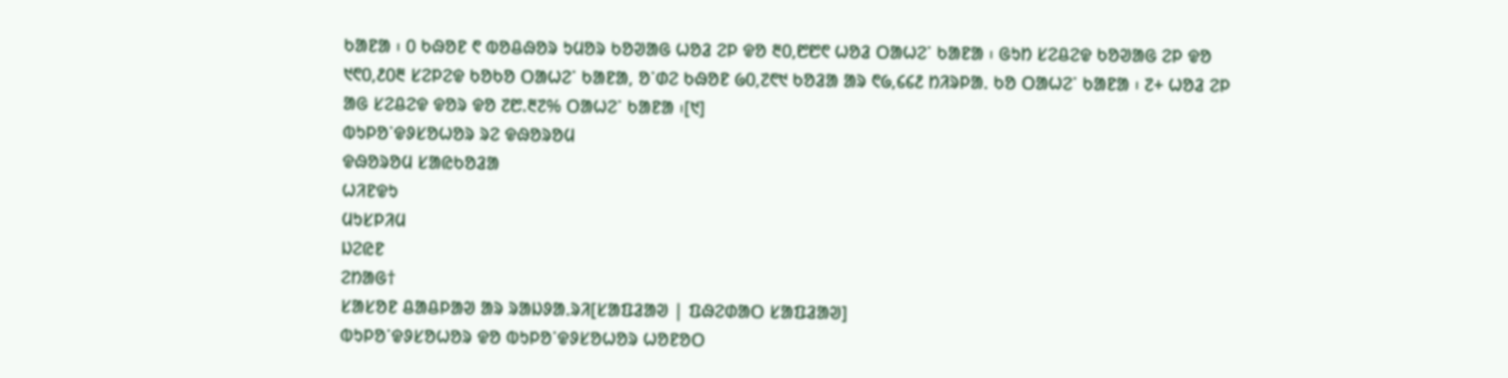ᱠᱟᱱᱟ ᱾ ᱐ ᱠᱷᱚᱱ ᱖ ᱵᱚᱪᱷᱚᱨ ᱩᱢᱚᱨ ᱠᱚᱣᱟᱜ ᱦᱚᱲ ᱮᱞ ᱫᱚ ᱓᱐,᱘᱘᱖ ᱦᱚᱲ ᱛᱟᱦᱮᱸ ᱠᱟᱱᱟ ᱾ ᱜᱩᱴ ᱥᱮᱪᱮᱫ ᱠᱚᱣᱟᱜ ᱮᱞ ᱫᱚ ᱑᱖᱐,᱒᱐᱓ ᱥᱮᱞᱮᱫ ᱠᱚᱠᱚ ᱛᱟᱦᱮᱸ ᱠᱟᱱᱟ, ᱚᱸᱰᱮ ᱠᱷᱚᱱ ᱙᱐,᱗᱖᱑ ᱠᱚᱲᱟ ᱟᱨ ᱖᱙,᱔᱔᱒ ᱴᱤᱨᱞᱟᱹ ᱠᱚ ᱛᱟᱦᱮᱸ ᱠᱟᱱᱟ ᱾ ᱗+ ᱦᱚᱲ ᱮᱞ ᱟᱜ ᱥᱮᱪᱮᱫ ᱫᱚᱨ ᱫᱚ ᱗᱘.᱓᱗% ᱛᱟᱦᱮᱸ ᱠᱟᱱᱟ ᱾[᱑]
ᱵᱩᱞᱚᱸᱫᱽᱥᱚᱦᱚᱨ ᱨᱮ ᱫᱷᱚᱨᱚᱢ
ᱫᱷᱚᱨᱚᱢ ᱥᱟᱭᱠᱚᱲᱟ
ᱦᱤᱱᱫᱩ
ᱢᱩᱥᱞᱤᱢ
ᱡᱮᱭᱱ
ᱮᱴᱟᱜ†
ᱥᱟᱥᱚᱱ ᱪᱟᱪᱞᱟᱣ ᱟᱨ ᱨᱟᱡᱽᱟᱹᱨᱤ[ᱥᱟᱯᱲᱟᱣ | ᱯᱷᱮᱰᱟᱛ ᱥᱟᱯᱲᱟᱣ]
ᱵᱩᱞᱚᱸᱫᱽᱥᱚᱦᱚᱨ ᱫᱚ ᱵᱩᱞᱚᱸᱫᱽᱥᱚᱦᱚᱨ ᱦᱚᱱᱚᱛ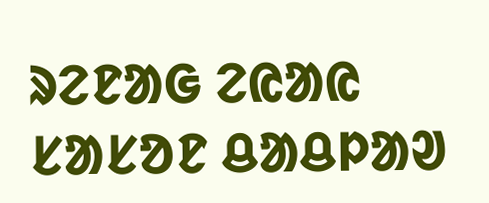ᱨᱮᱱᱟᱜ ᱮᱭᱟᱭ ᱥᱟᱥᱚᱱ ᱪᱟᱪᱞᱟᱣ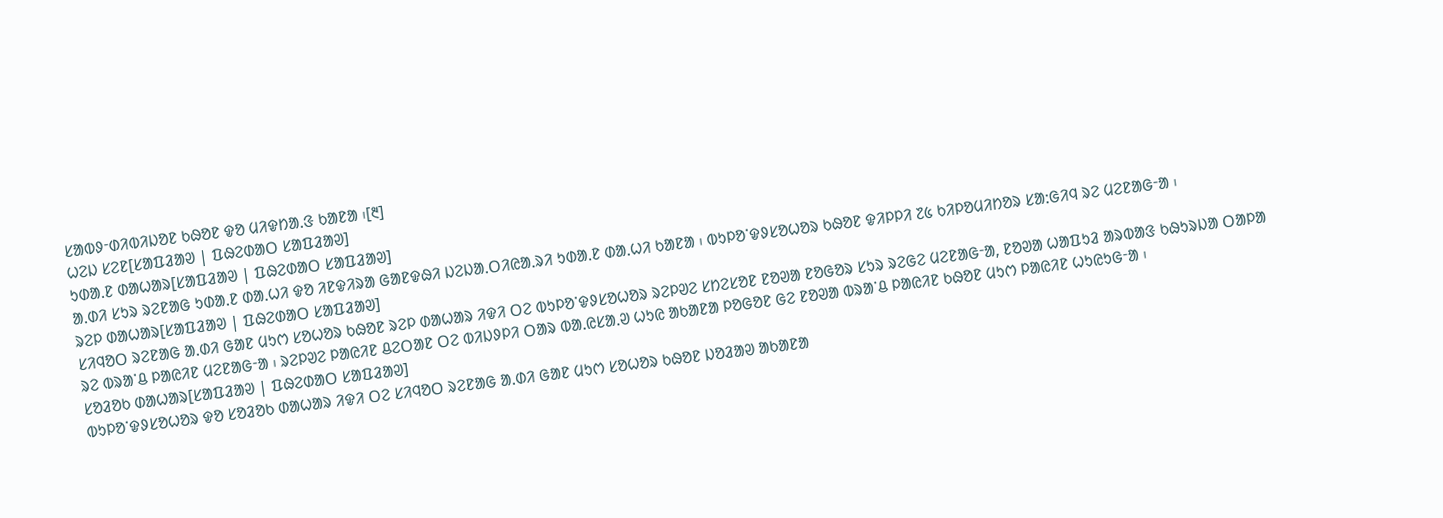ᱥᱟᱵᱽᱼᱰᱤᱵᱤᱡᱚᱱ ᱠᱷᱚᱱ ᱫᱚ ᱢᱤᱫᱴᱟᱹᱝ ᱠᱟᱱᱟ ᱾[᱓]
ᱦᱮᱡ ᱥᱮᱱ[ᱥᱟᱯᱲᱟᱣ | ᱯᱷᱮᱰᱟᱛ ᱥᱟᱯᱲᱟᱣ]
ᱩᱰᱟᱹᱱ ᱰᱟᱦᱟᱨ[ᱥᱟᱯᱲᱟᱣ | ᱯᱷᱮᱰᱟᱛ ᱥᱟᱯᱲᱟᱣ]
ᱟᱹᱰᱤ ᱥᱩᱨ ᱨᱮᱱᱟᱜ ᱩᱰᱟᱹᱱ ᱰᱟᱹᱦᱤ ᱫᱚ ᱤᱱᱫᱤᱨᱟ ᱜᱟᱱᱫᱷᱤ ᱡᱮᱡᱟᱹᱛᱤᱭᱟᱹᱨᱤ ᱩᱰᱟᱹᱱ ᱰᱟᱹᱦᱤ ᱠᱟᱱᱟ ᱾ ᱵᱩᱞᱚᱸᱫᱽᱥᱚᱦᱚᱨ ᱠᱷᱚᱱ ᱫᱤᱞᱞᱤ ᱗᱕ ᱠᱤᱞᱚᱢᱤᱴᱚᱨ ᱥᱟᱺᱜᱤᱧ ᱨᱮ ᱢᱮᱱᱟᱜᱼᱟ ᱾
ᱨᱮᱞ ᱰᱟᱦᱟᱨ[ᱥᱟᱯᱲᱟᱣ | ᱯᱷᱮᱰᱟᱛ ᱥᱟᱯᱲᱟᱣ]
ᱥᱤᱧᱚᱛ ᱨᱮᱱᱟᱜ ᱟᱹᱰᱤ ᱜᱟᱱ ᱢᱩᱬ ᱥᱚᱦᱚᱨ ᱠᱷᱚᱱ ᱨᱮᱞ ᱰᱟᱦᱟᱨ ᱤᱫᱤ ᱛᱮ ᱵᱩᱞᱚᱸᱫᱽᱥᱚᱦᱚᱨ ᱨᱮᱞᱣᱮ ᱥᱴᱮᱥᱚᱱ ᱱᱚᱣᱟ ᱱᱚᱜᱚᱨ ᱥᱩᱨ ᱨᱮᱜᱮ ᱢᱮᱱᱟᱜᱼᱟ, ᱱᱚᱣᱟ ᱦᱟᱯᱩᱲ ᱟᱨᱵᱟᱝ ᱠᱷᱩᱨᱡᱟ ᱛᱟᱞᱟ ᱨᱮ ᱵᱨᱟᱸᱪ ᱞᱟᱭᱤᱱ ᱢᱮᱱᱟᱜᱼᱟ ᱾ ᱨᱮᱞᱣᱮ ᱞᱟᱭᱤᱱ ᱪᱮᱛᱟᱱ ᱛᱮ ᱵᱤᱡᱽᱞᱤ ᱛᱟᱨ ᱵᱟᱹᱭᱥᱟᱹᱣ ᱦᱩᱭ ᱟᱠᱟᱱᱟ ᱞᱚᱜᱚᱱ ᱜᱮ ᱱᱚᱣᱟ ᱵᱨᱟᱸᱪ ᱞᱟᱭᱤᱱ ᱠᱷᱚᱱ ᱢᱩᱬ ᱞᱟᱭᱤᱱ ᱦᱩᱭᱩᱜᱼᱟ ᱾
ᱥᱚᱲᱚᱠ ᱰᱟᱦᱟᱨ[ᱥᱟᱯᱲᱟᱣ | ᱯᱷᱮᱰᱟᱛ ᱥᱟᱯᱲᱟᱣ]
ᱵᱩᱞᱚᱸᱫᱽᱥᱚᱦᱚᱨ ᱫᱚ ᱥᱚᱲᱚᱠ ᱰᱟᱦᱟᱨ ᱤᱫᱤ ᱛᱮ ᱥᱤᱧᱚᱛ ᱨᱮᱱᱟᱜ ᱟᱹᱰᱤ ᱜᱟᱱ ᱢᱩᱬ ᱥᱚᱦᱚᱨ ᱠᱷᱚᱱ ᱡᱚᱲᱟᱣ ᱟᱠᱟᱱᱟ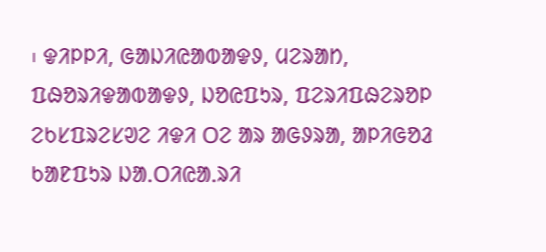᱾ ᱫᱤᱞᱞᱤ, ᱜᱟᱡᱤᱭᱟᱵᱟᱫᱽ, ᱢᱮᱨᱟᱴ, ᱯᱷᱚᱨᱤᱫᱟᱵᱟᱫᱽ, ᱡᱚᱭᱯᱩᱨ, ᱯᱮᱨᱤᱯᱷᱮᱨᱚᱞ ᱮᱠᱥᱯᱨᱮᱥᱣᱮ ᱤᱫᱤ ᱛᱮ ᱟᱨ ᱟᱜᱽᱨᱟ, ᱟᱞᱤᱜᱚᱲ ᱠᱟᱱᱯᱩᱨ ᱡᱟᱹᱛᱤᱭᱟᱹᱨᱤ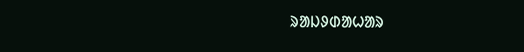ᱨᱟᱡᱽᱰᱟᱦᱟᱨ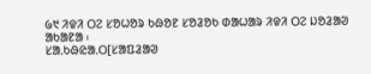᱙᱑ ᱤᱫᱤ ᱛᱮ ᱥᱚᱦᱚᱨ ᱠᱷᱚᱱ ᱥᱚᱲᱚᱠ ᱰᱟᱦᱟᱨ ᱤᱫᱤ ᱛᱮ ᱡᱚᱲᱟᱣ ᱟᱠᱟᱱᱟ ᱾
ᱥᱟᱹᱠᱷᱭᱟᱹᱛ[ᱥᱟᱯᱲᱟᱣ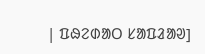| ᱯᱷᱮᱰᱟᱛ ᱥᱟᱯᱲᱟᱣ]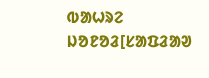ᱵᱟᱦᱨᱮ ᱡᱚᱱᱚᱲ[ᱥᱟᱯᱲᱟᱣ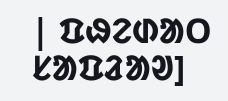| ᱯᱷᱮᱰᱟᱛ ᱥᱟᱯᱲᱟᱣ]